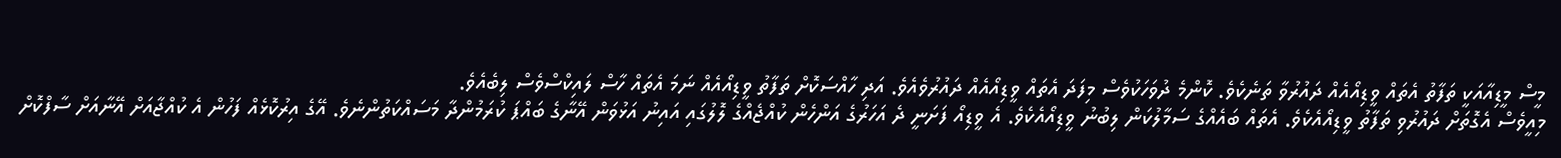މީސް މީޑިއާއަކީ ތަފާތު އެތައް ވީޑިއޯއެއް ދައުރުވާ ތަނެކެވެ. ކޮންމެ ދުވަހަކުވެސް މިފަދަ އެތައް ވީޑިއޯއެއް ދައުރުވެއެވެ. އަދި ހާއްސަކޮށް ތަފާތު ވީޑިއޯއެއް ނަމަ އެތައް ހާސް ލައިކްސްވެސް ލިބެއެވެ.
މިއީވެސް އެގޮތަށް ދައުރުވި ތަފާތު ވީޑިއޯއެކެވެ. އެތައް ބައެއްގެ ސަމާލުކަން ލިބުނު ވީޑިއޯއެކެވެ. އެ ވީޑިއޯ ފަށަނީ ދެ އަހަރުގެ އަންހެން ކުއްޖެއްގެ ލޮލުގައި އައިނު އަޅުވަން އޭނާގެ ބައްޕަ ކުރަމުންދާ މަސައްކަތުންނެވެ. އޭގެ އިރުކޮޅެއް ފަހުން އެ ކުއްޖާއަށް އޭނާއަށް ސާފްކޮށް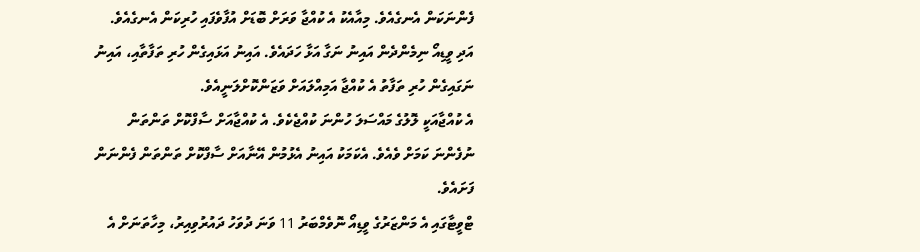ފެންނަކަން އެނގެއެވެ. މިއާއެކު އެ ކުއްޖާ ވަރަށް ބޮޑަށް އުފާވެފައި ހުރިކަން އެނގެއެވެ. އަދި ވީޑިއޯ ނިމެންދެން އައިނު ނަގާ އަޅާ ހަދައެވެ. އައިނު އަޅައިގެން ހުރި ތަފާތާއި، އައިނު ނަގައިގެން ހުރި ތަފާތު އެ ކުއްޖާ އަމިއްލައަށް ވަޒަންކޮށްލަނީއެވެ.
އެ ކުއްޖާއަކީ ލޮލުގެ މައްސަލަ ހުންނަ ކުއްޖެކެވެ. އެ ކުއްޖާއަށް ސާފްކޮށް ތަންތަން ނުފެންނަ ކަމަށް ވެއެވެ. އެކަމަކު އައިނު އެޅުމުން އޭނާއަށް ސާފްކޮށް ތަންތަން ފެންނަން ފަށައެވެ.
ޓްވީޓާގައި އެ މަންޒަރުގެ ވީޑިއޯ ނޮވެމްބަރު 11 ވަނަ ދުވަހު ދައުރުވިއިރު، މިހާތަނަށް އެ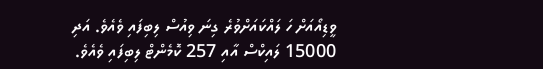ވީޑިއޯއަށް ހަ ލައްކައަށްވުރެ ގިނަ ވިއުސް ލިބިފައި ވެއެވެ. އަދި 15000 ލައިކްސް އާއި 257 ކޮމެންޓް ލިބިފައި ވެއެވެ.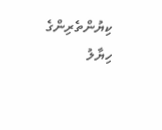ކިޔުންތެރިންގެ ހިޔާލު